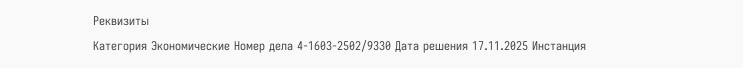Реквизиты
Категория Экономические Номер дела 4-1603-2502/9330 Дата решения 17.11.2025 Инстанция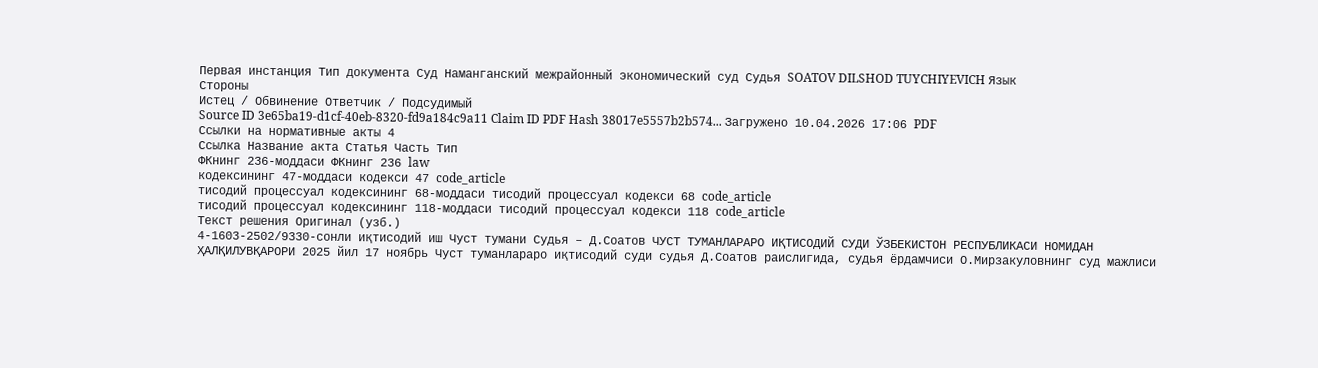Первая инстанция Тип документа Суд Наманганский межрайонный экономический суд Судья SOATOV DILSHOD TUYCHIYEVICH Язык
Стороны
Истец / Обвинение Ответчик / Подсудимый
Source ID 3e65ba19-d1cf-40eb-8320-fd9a184c9a11 Claim ID PDF Hash 38017e5557b2b574... Загружено 10.04.2026 17:06 PDF
Ссылки на нормативные акты 4
Ссылка Название акта Статья Часть Тип
ФКнинг 236-моддаси ФКнинг 236 law
кодексининг 47-моддаси кодекси 47 code_article
тисодий процессуал кодексининг 68-моддаси тисодий процессуал кодекси 68 code_article
тисодий процессуал кодексининг 118-моддаси тисодий процессуал кодекси 118 code_article
Текст решения Оригинал (узб.)
4-1603-2502/9330-сонли иқтисодий иш Чуст тумани Судья – Д.Соатов ЧУСТ ТУМАНЛАРАРО ИҚТИСОДИЙ СУДИ ЎЗБЕКИСТОН РЕСПУБЛИКАСИ НОМИДАН ҲАЛҚИЛУВҚАРОРИ 2025 йил 17 ноябрь Чуст туманлараро иқтисодий суди судья Д.Соатов раислигида, судья ёрдамчиси О.Мирзакуловнинг суд мажлиси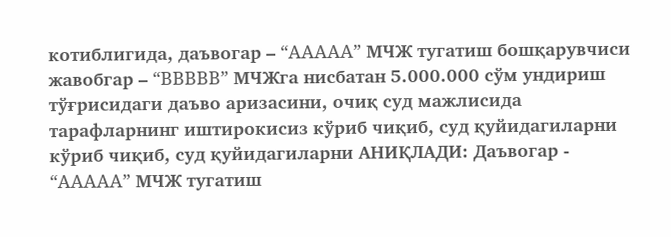котиблигида, даъвогар – “AAAAA” МЧЖ тугатиш бошқарувчиси жавобгар – “BBBBB” МЧЖга нисбатан 5.000.000 сўм ундириш тўғрисидаги даъво аризасини, очиқ суд мажлисида тарафларнинг иштирокисиз кўриб чиқиб, суд қуйидагиларни кўриб чиқиб, суд қуйидагиларни АНИҚЛАДИ: Даъвогар - “AAAAA” МЧЖ тугатиш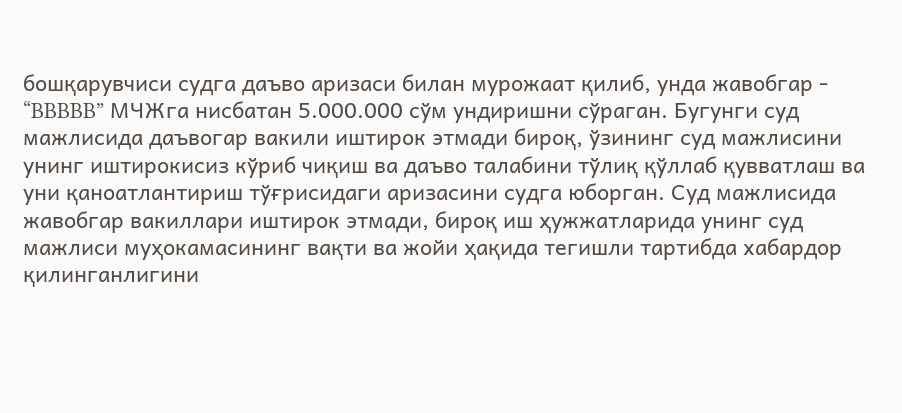бошқарувчиси судга даъво аризаси билан мурожаат қилиб, унда жавобгар - “BBBBB” МЧЖга нисбатан 5.000.000 сўм ундиришни сўраган. Бугунги суд мажлисида даъвогар вакили иштирок этмади бироқ, ўзининг суд мажлисини унинг иштирокисиз кўриб чиқиш ва даъво талабини тўлиқ қўллаб қувватлаш ва уни қаноатлантириш тўғрисидаги аризасини судга юборган. Суд мажлисида жавобгар вакиллари иштирок этмади, бироқ иш ҳужжатларида унинг суд мажлиси муҳокамасининг вақти ва жойи ҳақида тегишли тартибда хабардор қилинганлигини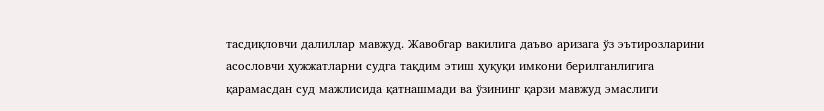тасдиқловчи далиллар мавжуд. Жавобгар вакилига даъво аризага ўз эътирозларини асословчи ҳужжатларни судга тақдим этиш ҳуқуқи имкони берилганлигига қарамасдан суд мажлисида қатнашмади ва ўзининг қарзи мавжуд эмаслиги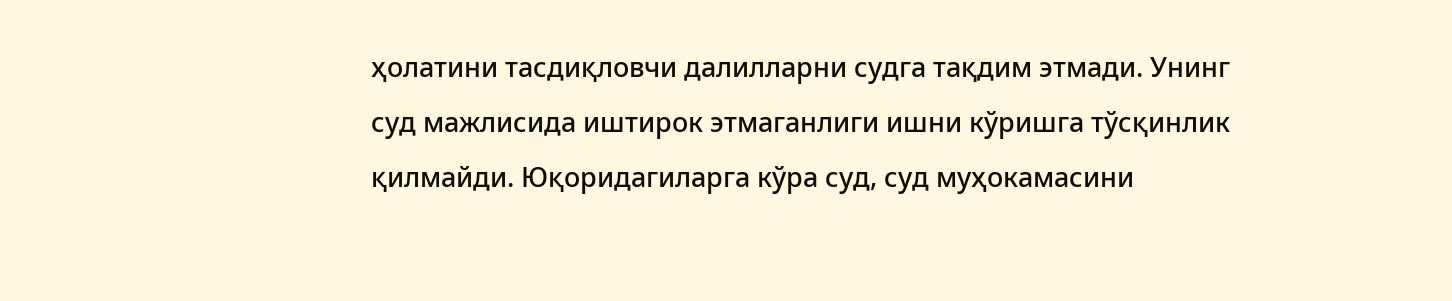ҳолатини тасдиқловчи далилларни судга тақдим этмади. Унинг суд мажлисида иштирок этмаганлиги ишни кўришга тўсқинлик қилмайди. Юқоридагиларга кўра суд, суд муҳокамасини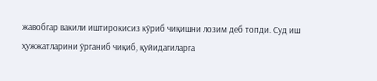жавобгар вакили иштирокисиз кўриб чиқишни лозим деб топди. Суд иш ҳужжатларини ўрганиб чиқиб, қуйидагиларга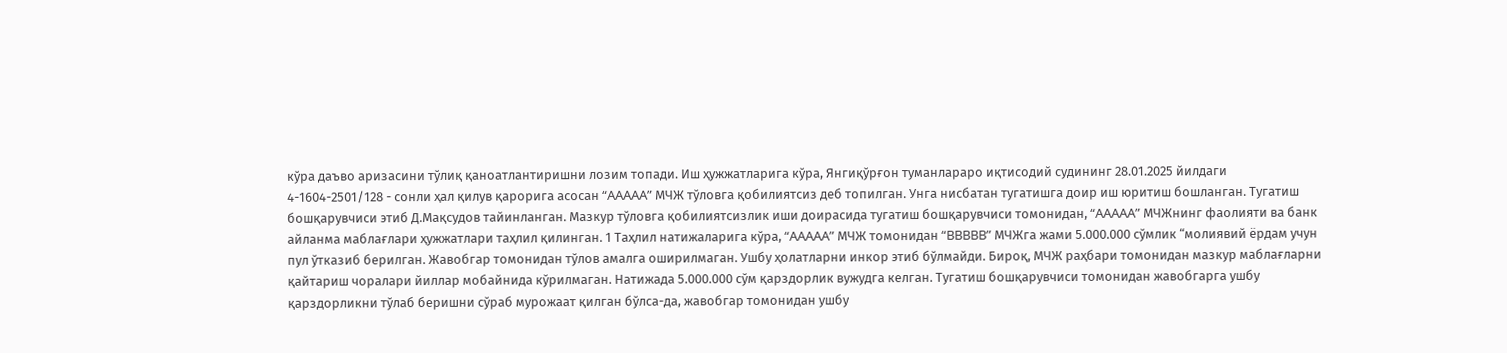кўра даъво аризасини тўлиқ қаноатлантиришни лозим топади. Иш ҳужжатларига кўра, Янгиқўрғон туманлараро иқтисодий судининг 28.01.2025 йилдаги 4-1604-2501/128 - сонли ҳал қилув қарорига асосан “AAAAA” МЧЖ тўловга қобилиятсиз деб топилган. Унга нисбатан тугатишга доир иш юритиш бошланган. Тугатиш бошқарувчиси этиб Д.Мақсудов тайинланган. Мазкур тўловга қобилиятсизлик иши доирасида тугатиш бошқарувчиси томонидан, “AAAAA” МЧЖнинг фаолияти ва банк айланма маблағлари ҳужжатлари таҳлил қилинган. 1 Таҳлил натижаларига кўра, “AAAAA” МЧЖ томонидан “BBBBB” МЧЖга жами 5.000.000 сўмлик “молиявий ёрдам учун пул ўтказиб берилган. Жавобгар томонидан тўлов амалга оширилмаган. Ушбу ҳолатларни инкор этиб бўлмайди. Бироқ, МЧЖ раҳбари томонидан мазкур маблағларни қайтариш чоралари йиллар мобайнида кўрилмаган. Натижада 5.000.000 сўм қарздорлик вужудга келган. Тугатиш бошқарувчиси томонидан жавобгарга ушбу қарздорликни тўлаб беришни сўраб мурожаат қилган бўлса-да, жавобгар томонидан ушбу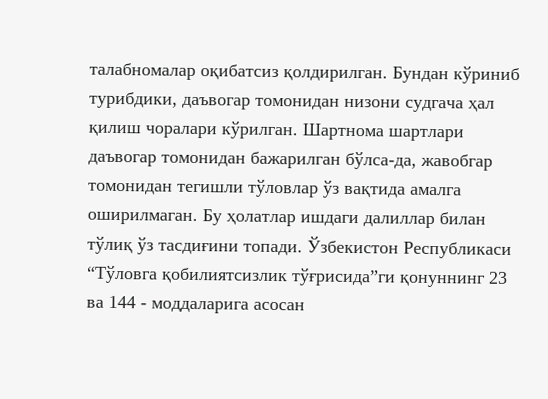талабномалар оқибатсиз қолдирилган. Бундан кўриниб турибдики, даъвогар томонидан низони судгача ҳал қилиш чоралари кўрилган. Шартнома шартлари даъвогар томонидан бажарилган бўлса-да, жавобгар томонидан тегишли тўловлар ўз вақтида амалга оширилмаган. Бу ҳолатлар ишдаги далиллар билан тўлиқ ўз тасдиғини топади. Ўзбекистон Республикаси “Тўловга қобилиятсизлик тўғрисида”ги қонуннинг 23 ва 144 - моддаларига асосан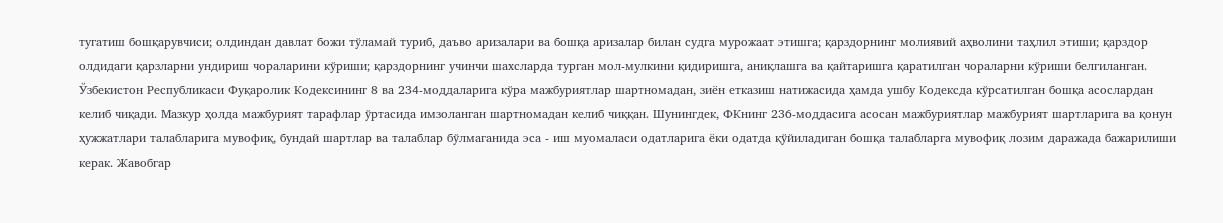тугатиш бошқарувчиси; олдиндан давлат божи тўламай туриб, даъво аризалари ва бошқа аризалар билан судга мурожаат этишга; қарздорнинг молиявий аҳволини таҳлил этиши; қарздор олдидаги қарзларни ундириш чораларини кўриши; қарздорнинг учинчи шахсларда турган мол-мулкини қидиришга, аниқлашга ва қайтаришга қаратилган чораларни кўриши белгиланган. Ўзбекистон Республикаси Фуқаролик Кодексининг 8 ва 234-моддаларига кўра мажбуриятлар шартномадан, зиён етказиш натижасида ҳамда ушбу Кодексда кўрсатилган бошқа асослардан келиб чиқади. Мазкур ҳолда мажбурият тарафлар ўртасида имзоланган шартномадан келиб чиққан. Шунингдек, ФКнинг 236-моддасига асосан мажбуриятлар мажбурият шартларига ва қонун ҳужжатлари талабларига мувофиқ, бундай шартлар ва талаблар бўлмаганида эса - иш муомаласи одатларига ёки одатда қўйиладиган бошқа талабларга мувофиқ лозим даражада бажарилиши керак. Жавобгар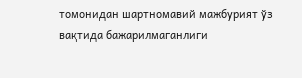томонидан шартномавий мажбурият ўз вақтида бажарилмаганлиги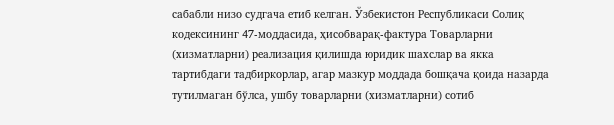сабабли низо судгача етиб келган. Ўзбекистон Республикаси Солиқ кодексининг 47-моддасида, ҳисобварақ-фактура Товарларни (хизматларни) реализация қилишда юридик шахслар ва якка тартибдаги тадбиркорлар, агар мазкур моддада бошқача қоида назарда тутилмаган бўлса, ушбу товарларни (хизматларни) сотиб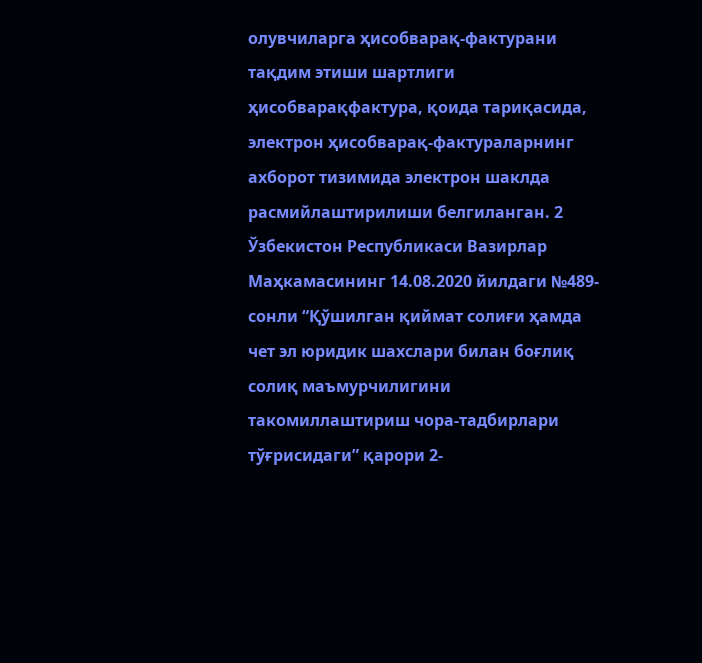олувчиларга ҳисобварақ-фактурани тақдим этиши шартлиги ҳисобварақфактура, қоида тариқасида, электрон ҳисобварақ-фактураларнинг ахборот тизимида электрон шаклда расмийлаштирилиши белгиланган. 2 Ўзбекистон Республикаси Вазирлар Маҳкамасининг 14.08.2020 йилдаги №489-сонли “Қўшилган қиймат солиғи ҳамда чет эл юридик шахслари билан боғлиқ солиқ маъмурчилигини такомиллаштириш чора-тадбирлари тўғрисидаги” қарори 2-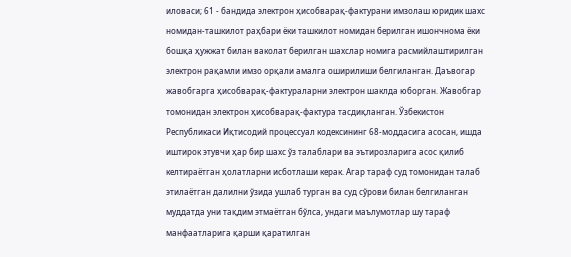иловаси; 61 - бандида электрон ҳисобварақ-фактурани имзолаш юридик шахс номидан-ташкилот раҳбари ёки ташкилот номидан берилган ишончнома ёки бошқа ҳужжат билан ваколат берилган шахслар номига расмийлаштирилган электрон рақамли имзо орқали амалга оширилиши белгиланган. Даъвогар жавобгарга ҳисобварақ-фактураларни электрон шаклда юборган. Жавобгар томонидан электрон ҳисобварақ-фактура тасдиқланган. Ўзбекистон Республикаси Иқтисодий процессуал кодексининг 68-моддасига асосан, ишда иштирок этувчи ҳар бир шахс ўз талаблари ва эътирозларига асос қилиб келтираётган ҳолатларни исботлаши керак. Агар тараф суд томонидан талаб этилаётган далилни ўзида ушлаб турган ва суд сўрови билан белгиланган муддатда уни тақдим этмаётган бўлса, ундаги маълумотлар шу тараф манфаатларига қарши қаратилган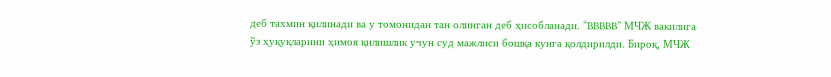деб тахмин қилинади ва у томонидан тан олинган деб ҳисобланади. “BBBBB” МЧЖ вакилига ўз ҳуқуқларини ҳимоя қилишлик учун суд мажлиси бошқа кунга қолдирилди. Бироқ, МЧЖ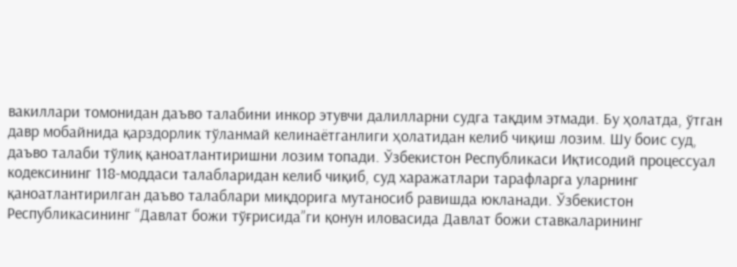вакиллари томонидан даъво талабини инкор этувчи далилларни судга тақдим этмади. Бу ҳолатда, ўтган давр мобайнида қарздорлик тўланмай келинаётганлиги ҳолатидан келиб чиқиш лозим. Шу боис суд, даъво талаби тўлиқ қаноатлантиришни лозим топади. Ўзбекистон Республикаси Иқтисодий процессуал кодексининг 118-моддаси талабларидан келиб чиқиб, суд харажатлари тарафларга уларнинг қаноатлантирилган даъво талаблари миқдорига мутаносиб равишда юкланади. Ўзбекистон Республикасининг “Давлат божи тўғрисида”ги қонун иловасида Давлат божи ставкаларининг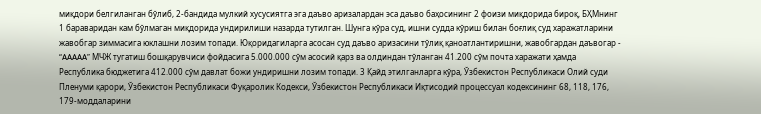миқдори белгиланган бўлиб, 2-бандида мулкий хусусиятга эга даъво аризалардан эса даъво баҳосининг 2 фоизи миқдорида бироқ, БҲМнинг 1 бараваридан кам бўлмаган миқдорида ундирилиши назарда тутилган. Шунга кўра суд, ишни судда кўриш билан боғлиқ суд харажатларини жавобгар зиммасига юклашни лозим топади. Юқоридагиларга асосан суд даъво аризасини тўлиқ қаноатлантиришни, жавобгардан даъвогар - “AAAAA” МЧЖ тугатиш бошқарувчиси фойдасига 5.000.000 сўм асосий қарз ва олдиндан тўланган 41.200 сўм почта харажати ҳамда Республика бюджетига 412.000 сўм давлат божи ундиришни лозим топади. 3 Қайд этилганларга кўра, Ўзбекистон Республикаси Олий суди Пленуми қарори, Ўзбекистон Республикаси Фуқаролик Кодекси, Ўзбекистон Республикаси Иқтисодий процессуал кодексининг 68, 118, 176, 179-моддаларини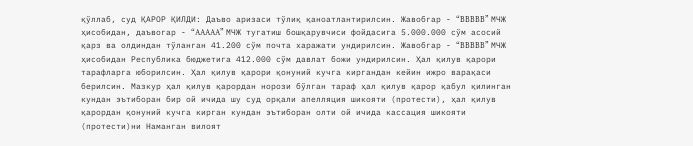қўллаб, суд ҚАРОР ҚИЛДИ: Даъво аризаси тўлиқ қаноатлантирилсин. Жавобгар - “BBBBB” МЧЖ ҳисобидан, даъвогар - “AAAAA” МЧЖ тугатиш бошқарувчиси фойдасига 5.000.000 сўм асосий қарз ва олдиндан тўланган 41.200 сўм почта харажати ундирилсин. Жавобгар - “BBBBB” МЧЖ ҳисобидан Республика бюджетига 412.000 сўм давлат божи ундирилсин. Ҳал қилув қарори тарафларга юборилсин. Ҳал қилув қарори қонуний кучга киргандан кейин ижро варақаси берилсин. Мазкур ҳал қилув қарордан норози бўлган тараф ҳал қилув қарор қабул қилинган кундан эътиборан бир ой ичида шу суд орқали апелляция шикояти (протести), ҳал қилув қарордан қонуний кучга кирган кундан эътиборан олти ой ичида кассация шикояти (протести)ни Наманган вилоят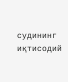судининг иқтисодий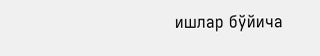ишлар бўйича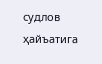судлов ҳайъатига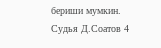бериши мумкин. Судья Д.Соатов 4